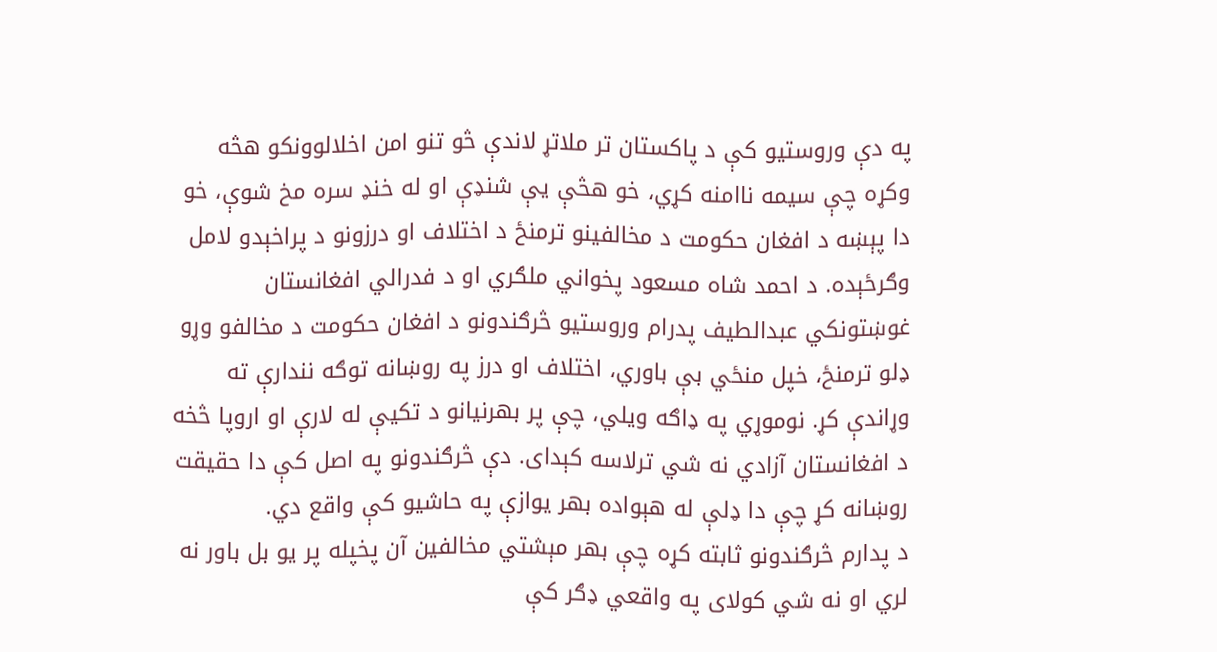په دې وروستیو کې د پاکستان تر ملاتړ لاندې څو تنو امن اخلالوونکو هڅه وکړه چې سیمه ناامنه کړي، خو هڅې یې شنډې او له خنډ سره مخ شوې، خو دا پېښه د افغان حکومت د مخالفینو ترمنځ د اختلاف او درزونو د پراخېدو لامل وګرځېده. د احمد شاه مسعود پخواني ملګري او د فدرالي افغانستان غوښتونکي عبدالطیف پدرام وروستیو څرګندونو د افغان حکومت د مخالفو وړو ډلو ترمنځ، خپل منځي بې باوري، اختلاف او درز په روښانه توګه نندارې ته وړاندې کړ. نوموړي په ډاګه ویلي، چې پر بهرنیانو د تکیې له لارې او اروپا څخه د افغانستان آزادي نه شي ترلاسه کېدای. دې څرګندونو په اصل کې دا حقیقت روښانه کړ چې دا ډلې له هېواده بهر یوازې په حاشیو کې واقع دي.
د پدارم څرګندونو ثابته کړه چې بهر مېشتي مخالفین آن پخپله پر یو بل باور نه لري او نه شي کولای په واقعي ډګر کې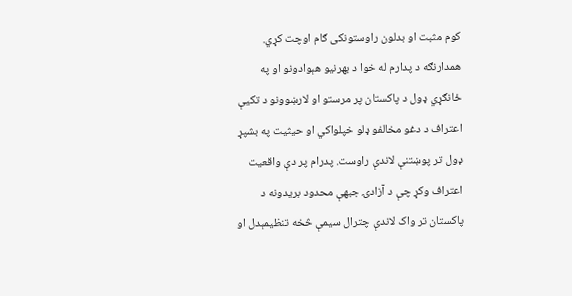کوم مثبت او بدلون راوستونکی ګام اوچت کړي. همدارنګه د پدارم له خوا د بهرنیو هېوادونو او په ځانګړي ډول د پاکستان پر مرستو او لارښوونو د تکیې اعتراف د دغو مخالفو ډلو خپلواکي او حیثیت په بشپړ ډول تر پوښتنې لاندې راوست. پدرام پر دې واقعیت اعتراف وکړ چې د آزادۍ جبهې محدود بریدونه د پاکستان تر واک لاندې چترال سیمې څخه تنظیمېدل او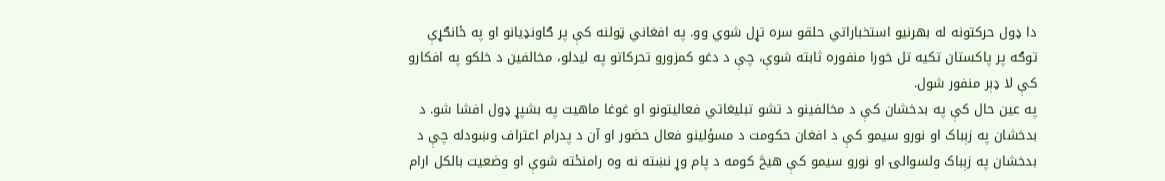دا ډول حرکتونه له بهرنیو استخباراتي حلقو سره تړل شوي وو. په افغاني ټولنه کې پر ګاونډیانو او په ځانګړې توګه پر پاکستان تکیه تل خورا منفوره ثابته شوې، چې د دغو کمزورو تحرکاتو په لیدلو، مخالفین د خلکو په افکارو کې لا ډېر منفور شول.
په عین حال کې په بدخشان کې د مخالفینو د تشو تبلیغاتي فعالیتونو او غوغا ماهیت په بشپړ ډول افشا شو. د بدخشان په زېباک او نورو سیمو کې د افغان حکومت د مسؤلینو فعال حضور او آن د پدرام اعتراف وښودله چې د بدخشان په زېباک ولسوالۍ او نورو سیمو کې هیڅ کومه د پام وړ نښته نه وه رامنځته شوې او وضعیت بالکل ارام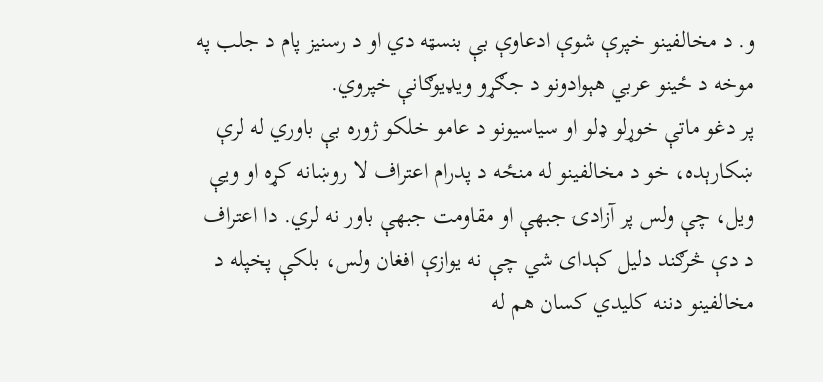و. د مخالفینو خپرې شوې ادعاوې بې بنسټه دي او د رسنیز پام د جلب په موخه د ځینو عربي هېوادونو د جګړو ویډیوګانې خپروي.
پر دغو ماتې خوړلو ډلو او سیاسیونو د عامو خلکو ژوره بې باوري له لرې ښکارېده، خو د مخالفینو له منځه د پدرام اعتراف لا روښانه کړه او ویې ویل، چې ولس پر آزادۍ جبهې او مقاومت جبهې باور نه لري. دا اعتراف د دې څرګند دلیل کېدای شي چې نه یوازې افغان ولس، بلکې پخپله د مخالفینو دننه کلیدي کسان هم له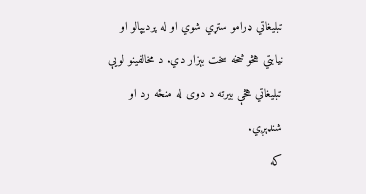تبلیغاتي ډرامو ستړي شوي او له پردیپالو او نیابتي هڅو څخه سخت بېزار دي. د مخالفینو لویې تبلیغاتي هڅې بیرته د دوی له منځه رد او شنډېږي.
که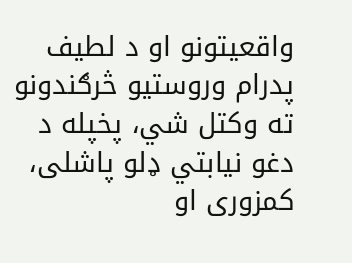واقعیتونو او د لطیف پدرام وروستیو څرګندونو ته وکتل شي، پخپله د دغو نیابتي ډلو پاشلی، کمزوری او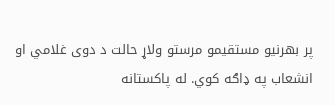پر بهرنیو مستقیمو مرستو ولاړ حالت د دوی غلامي او انشعاب په ډاګه کوي. له پاکستانه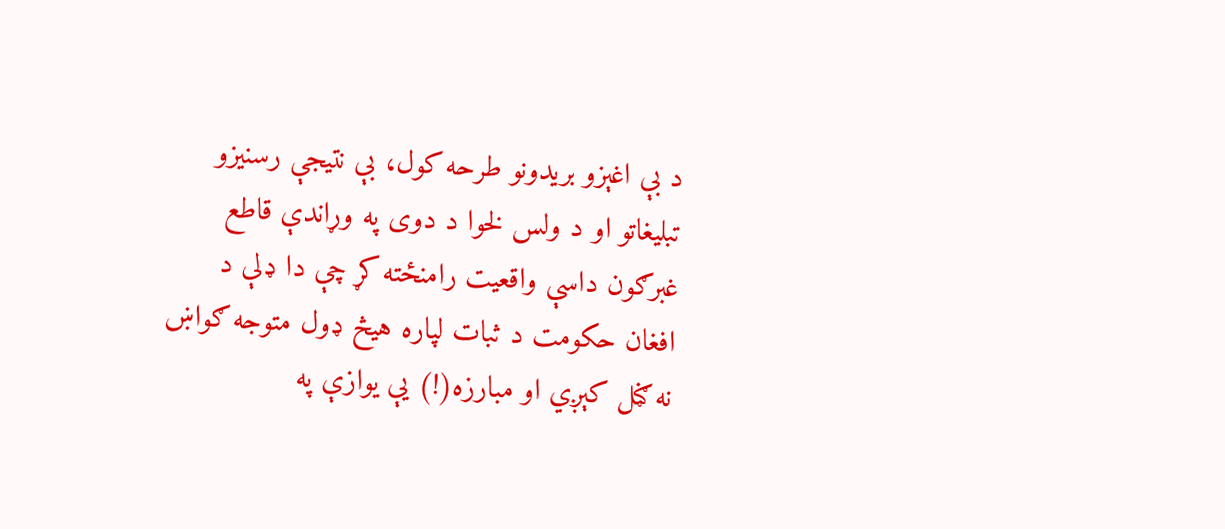د بې اغېزو بریدونو طرحه کول، بې نتیجې رسنیزو تبلیغاتو او د ولس لخوا د دوی په وړاندې قاطع غبرګون داسې واقعیت رامنځته کړ چې دا ډلې د افغان حکومت د ثبات لپاره هیڅ ډول متوجه ګواښ نه ګڼل کېږي او مبارزه(!) یې یوازې په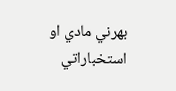بهرني مادي او استخباراتي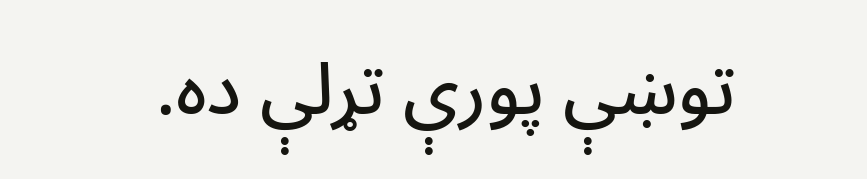توښې پورې تړلې ده.